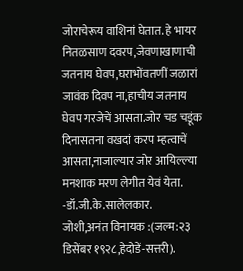जोराचेरूय वाशिनां घेतात. हे भायर नितळसाण दवरप,जेवणाखाणाची जतनाय घेवप,घराभोंवतणीं जळारां जावंक दिवप ना,हाचीय जतनाय घेवप गरजेचें आसता.जोर चड चडूंक दिनासतना वखदां करप म्हत्वाचें आसता,नाजाल्यार जोर आयिल्ल्या मनशाक मरण लेगीत येवं येता. -डॉ.जी.के.सालेलकार.
जोशी,अनंत विनायक :(जल्म:२३ डिसेंबर १९२८,हेदोडें-सत्तरी).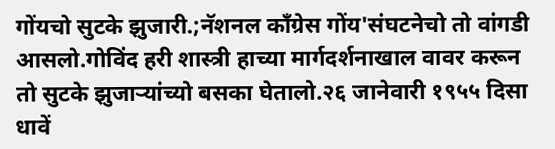गोंयचो सुटके झुजारी.;नॅशनल कॉंग्रेस गोंय'संघटनेचो तो वांगडी आसलो.गोविंद हरी शास्त्री हाच्या मार्गदर्शनाखाल वावर करून तो सुटके झुजाऱ्यांच्यो बसका घेतालो.२६ जानेवारी १९५५ दिसा धावें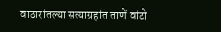वाठारांतल्या सत्याग्रहांत ताणें वांटो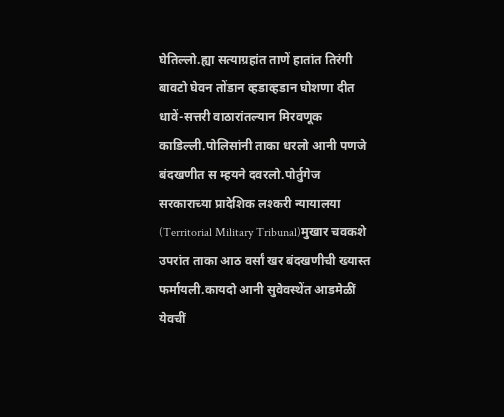घेतिल्लो.ह्या सत्याग्रहांत ताणें हातांत तिरंगी बावटो घेवन तोंडान व्हडाव्हडान घोशणा दीत धावें-सत्तरी वाठारांतल्यान मिरवणूक काडिल्ली.पोलिसांनी ताका धरलो आनी पणजे बंदखणीत स म्हयने दवरलो.पोर्तुगेज सरकाराच्या प्रादेशिक लश्करी न्यायालया (Territorial Military Tribunal)मुखार चवकशे उपरांत ताका आठ वर्सां खर बंदखणीची ख्यास्त फर्मायली.कायदो आनी सुवेवस्थेंत आडमेळीं येवचीं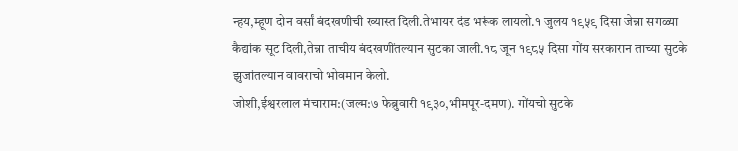न्हय,म्हूण दोन वर्सां बंदखणीची ख्यास्त दिली.तेभायर दंड भरूंक लायलो.१ जुलय १९५९ दिसा जेन्ना सगळ्या कैद्यांक सूट दिली,तेन्ना ताचीय बंदखणींतल्यान सुटका जाली.१८ जून १९८५ दिसा गोंय सरकारान ताच्या सुटके झुजांतल्यान वावराचो भोवमान केलो.
जोशी,ईश्वरलाल मंचाराम:(जल्म:७ फेब्रुवारी १९३०,भीमपूर-दमण). गोंयचो सुटके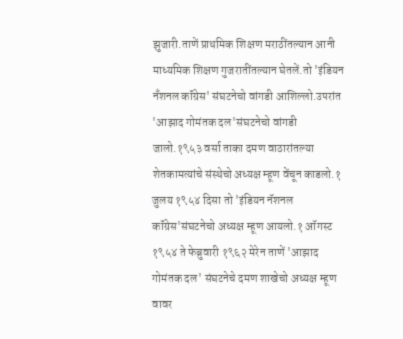झुजारी.ताणें प्राथमिक शिक्षण मराठींतल्यान आनी माध्यमिक शिक्षण गुजरातींतल्यान घेतलें.तो 'इंडियन नॅंशनल कॉंग्रेस' संघटनेचो वांगडी आशिल्लो.उपरांत 'आझाद गोमंतक दल'संघटनेचो वांगडी जालो.१९५३ वर्सा ताका दमण वाठारांतल्या शेतकामत्यांचे संस्थेचो अध्यक्ष म्हूण वेंचून काडलो.१ जुलय १९५४ दिसा तो 'इंडियन नॅशनल कॉंग्रेस'संघटनेचो अध्यक्ष म्हूण आयलो.१ ऑगस्ट १९५४ ते फेब्रुवारी १९६२ मेरेन ताणें 'आझाद गोमंतक दल' संघटनेचे दमण शाखेचो अध्यक्ष म्हूण वावर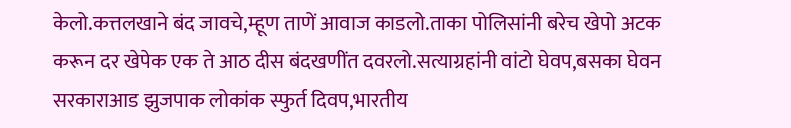केलो.कत्तलखाने बंद जावचे,म्हूण ताणें आवाज काडलो.ताका पोलिसांनी बरेच खेपो अटक करून दर खेपेक एक ते आठ दीस बंदखणींत दवरलो.सत्याग्रहांनी वांटो घेवप,बसका घेवन सरकाराआड झुजपाक लोकांक स्फुर्त दिवप,भारतीय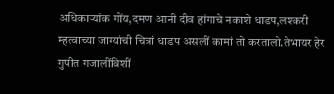अधिकाऱ्यांक गोंय,दमण आनी दीव हांगाचे नकाशे धाडप,लश्करी म्हत्वाच्या जाग्यांची चित्रां धाडप असलीं कामां तो करतालो.तेभायर हेर गुपीत गजालींविशीं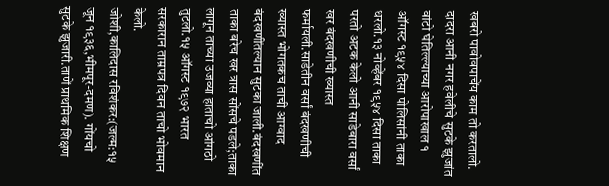खबरो पावोवपाचेंय काम तो करतालो. दादरा आनी नगर हवेलीचे सुटके झुजांत वांटो घेतिल्ल्याच्या आरोपाखाल १ ऑगस्ट १९५४ दिसा पोलिसांनी ताका धरलो.१३ नोव्हेंबर १९५४ दिसा ताका परतो अटक केलो आनी साडेबारा वर्सां खर बंदखणीची ख्यास्त फर्मायली.साडेतीन वर्सां बंदखणीची ख्यास्त भोगतकच ताची आग्वाद बंदखणींतल्यान सुटका जाली.बंदखणींत ताका बरेच खर त्रास सोंसचे पडले;ताका लागून ताच्या उजव्या हाताचो आंगठो तुटलो.१५ ऑगस्ट १९७२ भारत सरकारान ताम्रपत्र दिवन ताचो भोवमान केलो.
जोशी,कालिदास रविशंकर:(जल्म:१५ जून १९३६,भीमपूर-दमण). गोंयचो सुटके झुजारी.ताणें प्राथमिक शिक्षण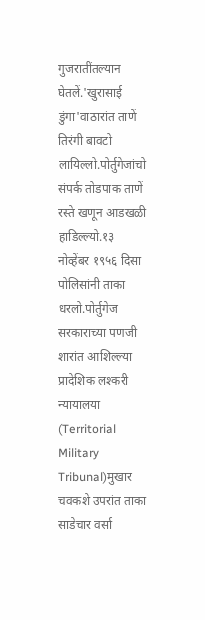गुजरातींतल्यान घेतलें.'खुरासाई डुंगा'वाठारांत ताणें तिरंगी बावटो लायिल्लो.पोर्तुगेजांचो संपर्क तोडपाक ताणें रस्ते खणून आडखळी हाडिल्ल्यो.१३ नोव्हेंबर १९५६ दिसा पोलिसांनी ताका धरलो.पोर्तुगेज सरकाराच्या पणजी शारांत आशिल्ल्या प्रादेशिक लश्करी न्यायालया (Territorial Military Tribunal)मुखार चवकशे उपरांत ताका साडेचार वर्सा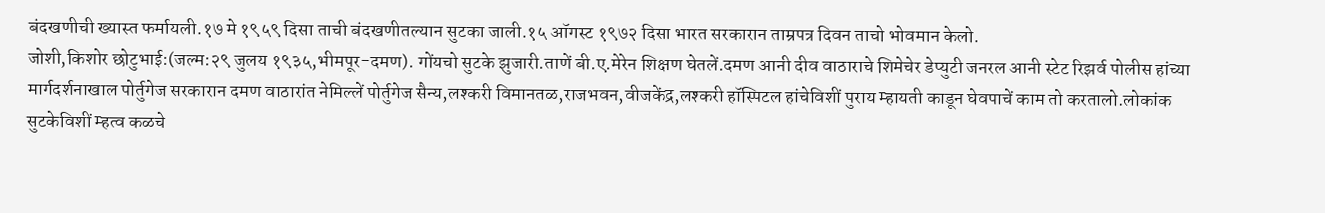बंदखणीची ख्यास्त फर्मायली.१७ मे १९५९ दिसा ताची बंदखणीतल्यान सुटका जाली.१५ ऑगस्ट १९७२ दिसा भारत सरकारान ताम्रपत्र दिवन ताचो भोवमान केलो.
जोशी,किशोर छोटुभाई:(जल्म:२९ जुलय १९३५,भीमपूर-दमण). गोंयचो सुटके झुजारी.ताणें बी.ए.मेरेन शिक्षण घेतलें.दमण आनी दीव वाठाराचे शिमेचेर डेप्युटी जनरल आनी स्टेट रिझर्व पोलीस हांच्या मार्गदर्शनाखाल पोर्तुगेज सरकारान दमण वाठारांत नेमिल्लें पोर्तुगेज सैन्य,लश्करी विमानतळ,राजभवन,वीजकेंद्र,लश्करी हॉस्पिटल हांचेविशीं पुराय म्हायती काडून घेवपाचें काम तो करतालो.लोकांक सुटकेविशीं म्हत्व कळचे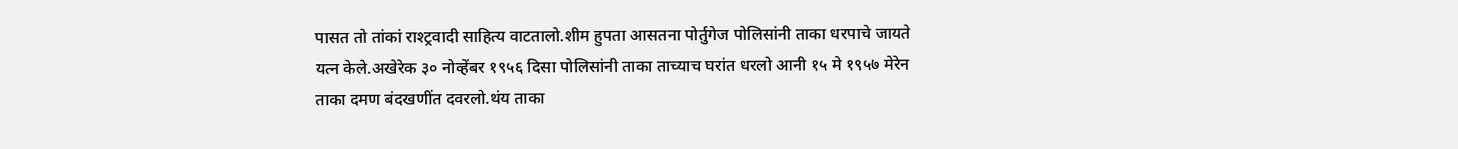पासत तो तांकां राश्ट्रवादी साहित्य वाटतालो.शीम हुपता आसतना पोर्तुगेज पोलिसांनी ताका धरपाचे जायते यत्न केले.अखेरेक ३० नोव्हेंबर १९५६ दिसा पोलिसांनी ताका ताच्याच घरांत धरलो आनी १५ मे १९५७ मेरेन ताका दमण बंदखणींत दवरलो.थंय ताका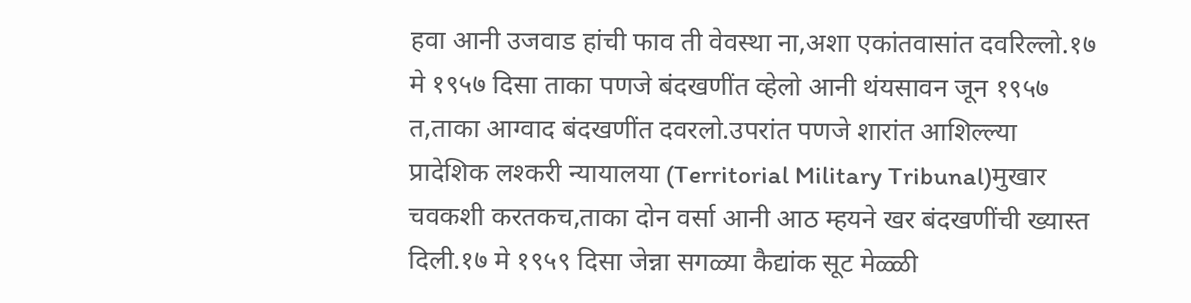हवा आनी उजवाड हांची फाव ती वेवस्था ना,अशा एकांतवासांत दवरिल्लो.१७ मे १९५७ दिसा ताका पणजे बंदखणींत व्हेलो आनी थंयसावन जून १९५७ त,ताका आग्वाद बंदखणींत दवरलो.उपरांत पणजे शारांत आशिल्ल्या प्रादेशिक लश्करी न्यायालया (Territorial Military Tribunal)मुखार चवकशी करतकच,ताका दोन वर्सा आनी आठ म्हयने खर बंदखणींची ख्यास्त दिली.१७ मे १९५९ दिसा जेन्ना सगळ्या कैद्यांक सूट मेळ्ळी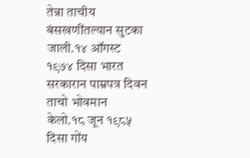तेन्ना ताचीय बंसखणींतल्यान सुटका जाली.१४ ऑगस्ट १९७४ दिसा भारत सरकारान पाम्रपत्र दिवन ताचो भोवमान केलो.१८ जून १९८५ दिसा गोंय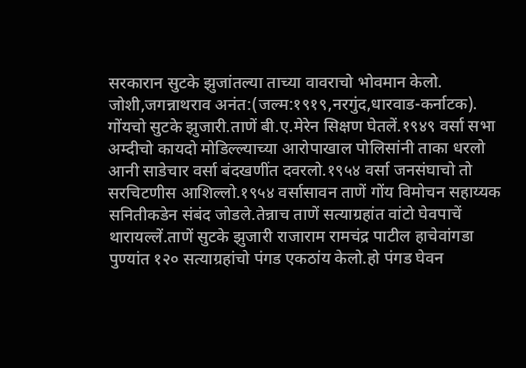सरकारान सुटके झुजांतल्या ताच्या वावराचो भोवमान केलो.
जोशी,जगन्नाथराव अनंत:(जल्म:१९१९,नरगुंद,धारवाड-कर्नाटक). गोंयचो सुटके झुजारी.ताणें बी.ए.मेरेन सिक्षण घेतलें.१९४९ वर्सा सभा अम्दीचो कायदो मोडिल्ल्याच्या आरोपाखाल पोलिसांनी ताका धरलो आनी साडेचार वर्सा बंदखणींत दवरलो.१९५४ वर्सा जनसंघाचो तो सरचिटणीस आशिल्लो.१९५४ वर्सासावन ताणें गोंय विमोचन सहाय्यक सनितीकडेन संबंद जोडले.तेन्नाच ताणें सत्याग्रहांत वांटो घेवपाचें थारायल्लें.ताणें सुटके झुजारी राजाराम रामचंद्र पाटील हाचेवांगडा पुण्यांत १२० सत्याग्रहांचो पंगड एकठांय केलो.हो पंगड घेवन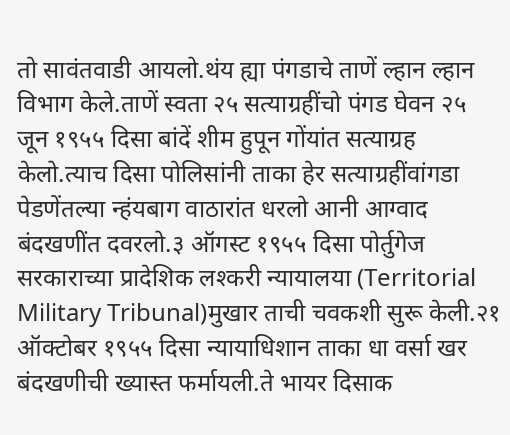तो सावंतवाडी आयलो.थंय ह्या पंगडाचे ताणें ल्हान ल्हान विभाग केले.ताणें स्वता २५ सत्याग्रहींचो पंगड घेवन २५ जून १९५५ दिसा बांदें शीम हुपून गोंयांत सत्याग्रह केलो.त्याच दिसा पोलिसांनी ताका हेर सत्याग्रहींवांगडा पेडणेंतल्या न्हंयबाग वाठारांत धरलो आनी आग्वाद बंदखणींत दवरलो.३ ऑगस्ट १९५५ दिसा पोर्तुगेज सरकाराच्या प्रादेशिक लश्करी न्यायालया (Territorial Military Tribunal)मुखार ताची चवकशी सुरू केली.२१ ऑक्टोबर १९५५ दिसा न्यायाधिशान ताका धा वर्सा खर बंदखणीची ख्यास्त फर्मायली.ते भायर दिसाक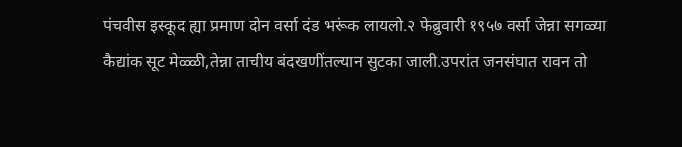पंचवीस इस्कूद ह्या प्रमाण दोन वर्सा दंड भरूंक लायलो.२ फेब्रुवारी १९५७ वर्सा जेन्ना सगळ्या कैद्यांक सूट मेळ्ळी,तेन्ना ताचीय बंदखणींतल्यान सुटका जाली.उपरांत जनसंघात रावन तो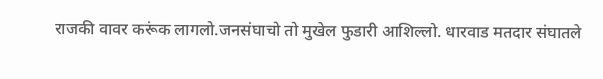राजकी वावर करूंक लागलो.जनसंघाचो तो मुखेल फुडारी आशिल्लो. धारवाड मतदार संघातले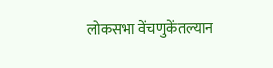लोकसभा वेंचणुकेंतल्यान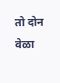तो दोन वेळा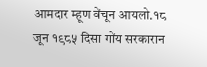आमदार म्हूण वेंचून आयलो.१८ जून १९८५ दिसा गोंय सरकारान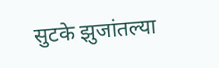सुटके झुजांतल्या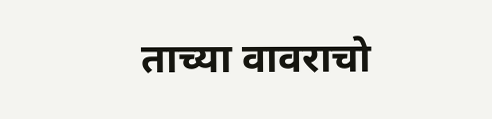ताच्या वावराचो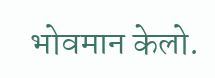भोवमान केलो.